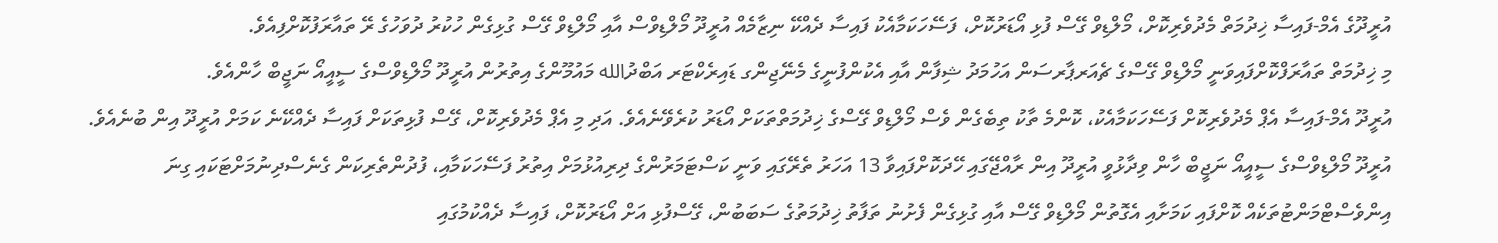އުރީދޫގެ އެމް-ފައިސާ ޚިދުމަތް މެދުވެރިކޮށް، މޯލްޑިވް ގޭސް ފުޅި އޯޑަރުކޮށް، ފަސޭހަކަމާއެކު ފައިސާ ދެއްކޭ ނިޒާމެއް އުރީދޫ މޯލްޑިވްސް އާއި މޯލްޑިވް ގޭސް ގުޅިގެން ހުކުރު ދުވަހުގެ ރޭ ތައާރަފުކޮށްފިއެވެ.
މި ޚިދުމަތް ތައާރަފްކޮށްފައިވަނީ މޯލްޑިވް ގޭސްގެ ޗެއަރޕާރސަން އަހުމަދު ޝިފާން އާއި އެކުންފުނީގެ މެނޭޖިންގ ޑައިރެކްޓަރ އަބްދުالله މައުމޫންގެ އިތުރުން އުރީދޫ މޯލްޑިވްސްގެ ސީއީއޯ ނަޖީބް ހާންއެވެ.
އުރީދޫ އެމް-ފައިސާ އެޕް މެދުވެރިކޮށް ފަސޭހަކަމާއެކު، ކޮންމެ ތާކު ތިބެގެން ވެސް މޯލްޑިވް ގޭސްގެ ޚިދުމަތްތަކަށް އޯޑަރު ކުރެވޭނެއެވެ. އަދި މި އެޕް މެދުވެރިކޮށް، ގޭސް ފުޅިތަކަށް ފައިސާ ދެއްކޭނެ ކަމަށް އުރީދޫ އިން ބުނެއެވެ.
އުރީދޫ މޯލްޑިވްސްގެ ސީއީއޯ ނަޖީބް ހާން ވިދާޅުވީ އުރީދޫ އިން ރާއްޖޭގައި ހޭދަކޮށްފައިވާ 13 އަހަރު ތެރޭގައި ވަނީ ކަސްޓަމަރުންގެ ދިރިއުޅުމަށް އިތުރު ފަސޭހަކަމާއި، ފުދުންތެރިކަން ގެނެސްދިނުމަށްޓަކައި ގިނަ އިންވެސްޓްމަންޓުތަކެއް ކޮށްފައި ކަމަށާއި އެގޮތުން މޯލްޑިވް ގޭސް އާއި ގުޅިގެން ފެށުނު ތަފާތު ޚިދުމަތުގެ ސަބަބުން، ގޭސްފުޅި އަށް އޯޑަރުކޮށް، ފައިސާ ދެއްކުމުގައި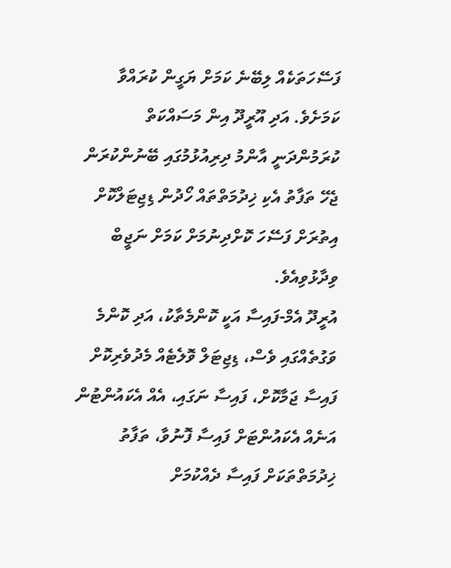ފަސޭހަތަކެއް ލިބޭނެ ކަމަށް ޔަގީން ކުރައްވާ ކަމަށެވެ. އަދި އޫރީދޫ އިން މަސައްކަތް ކުރަމުންދަނީ އާންމު ދިރިއުޅުމުގައި ބޭނުންކުރަން ޖެހޭ ތަފާތު އެކި ޚިދުމަތްތައް ހޯދުން ޑިޖިޓަލްކޮށް އިތުރަށް ފަސޭހަ ކޮށްދިނުމަށް ކަމަށް ނަޖީބް ވިދާޅުވިއެވެ.
އުރީދޫ އެމް-ފައިސާ އަކީ ކޮންމެތާކު، އަދި ކޮންމެ ވަގުތެއްގައި ވެސް، ޑިޖިޓަލް ވޮލެޓެއް މެދުވެރިކޮށް ފައިސާ ޖަމާކޮށް، ފައިސާ ނަގައި، އެއް އެކައުންޓުން އަނެއް އެކައުންޓަށް ފައިސާ ފޮނުވާ، ތަފާތު ޚިދުމަތްތަކަށް ފައިސާ ދެއްކުމަށް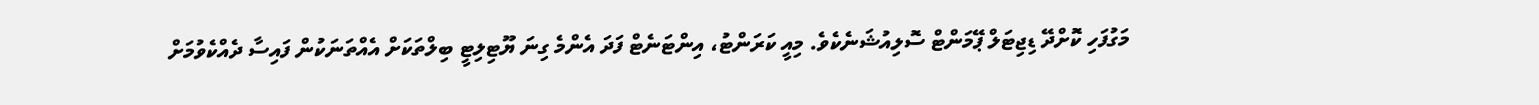މަގުފަހި ކޮށްދޭ ޑިޖިޓަލް ޕޭމަންޓް ސޮލިއުޝަނެކެވެ. މިއީ ކަރަންޓު، އިންޓަނެޓް ފަދަ އެންމެ ގިނަ ޔޫޓިލިޓީ ބިލްތަކަށް އެއްތަނަކުން ފައިސާ ދެއްކެވުމަށް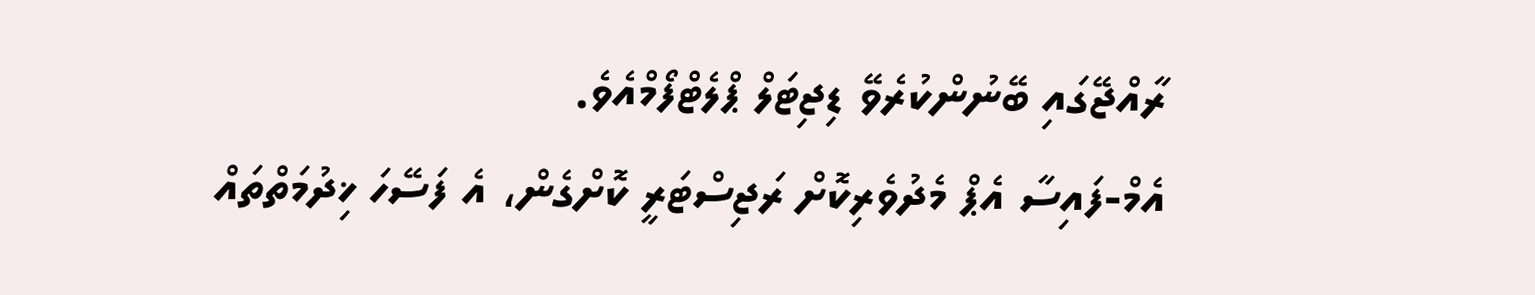ރާއްޖޭގައި ބޭނުންކުރެވޭ ޑިޖިޓަލް ޕްލެޓްފޯމްއެވެ.
އެމް-ފައިސާ އެޕް މެދުވެރިކޮށް ރަޖިސްޓަރީ ކޮށްގެން، އެ ފަސޭހަ ޚިދުމަތްތައް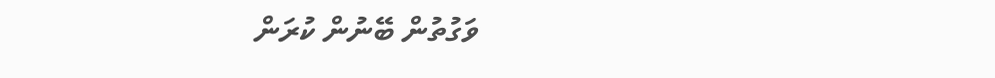ވަގުތުން ބޭނުން ކުރަން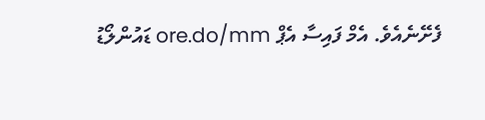ފެށޭނެއެވެ. އެމް ފައިސާ އެޕް ore.do/mm ޑައުންލޯޑު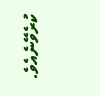ކުރެވޭނެއެވެ.